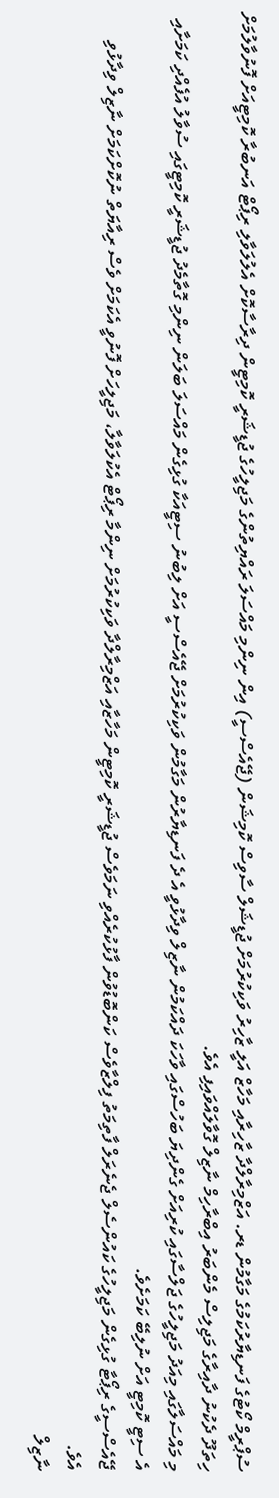ސުޕްރީމް ކޯޓުގެ ފަނޑިޔާރުކަމުގެ މަގާމުން ޑރ. އަޒްމިރާލްދާ ޒާހިރާއި މަހާޒް އަލީ ޒާހިރު ވަކިކުރުމަށް ޖުޑީޝަލް ސާވިސް ކޮމިޝަން (ޖޭއެސްސީ) އިން ނިންމި މައްސަލަ ރައްޔިތުންގެ މަޖިލީހުގެ ޖުޑީޝަރީ ކޮމިޓީން ދިރާސާކޮށް އެލުލަވާލި ރިޕޯޓް އަނބުރާ ކޮމިޓީއަށް ފޮނުވާލުމަށް ހިތަދޫ ދެކުނު ދާއިރާގެ މަޖިލިސް މެންބަރު އިބްރާހިމް ނާޒިލް ގޮވާލައްވައިފި އެވެ.
މި މައްސަލާގައި މިއަދު މަޖިލީހުގެ ޖަލްސާގައި ކުރިއަށް ގެންދިޔަ ބަހުސްގައި ވާހަކަ ދައްކަމުން ނާޒިލް ވިދާޅުވީ އެ ދެ ފަނޑިޔާރުން މަގާމުން ވަކިކުރުމަށް ޖޭއެސްސީ އަށް ލިބުނު ސިޓީއަކާ ގުޅިގެން މައްސަލަ ބަލަން ނިންމި ގޮތާމެދު ޖުޑީޝަރީ ކޮމިޓީގައި ސުވާލު އުފެއްދި ކަމަށާއި އެ ސިޓީ ކޮމިޓީ އަށް ނުލިބޭ ކަމަށެވެ.
ޖޭއެސްސީގެ ރިޕޯޓާ ގުޅިގެން މަޖިލީހުގެ ކައުންސެލް ޖެނެރަލް ފާތިމަތު ފިލްޒާވެސް ކަންބޮޑުވުން ފާޅުކުރެއްވި ނަމަވެސް ޖުޑީޝަރީ ކޮމިޓީން މަހާޒާއި އަޒްމިރާލްދާ ވަކިކުރުމަށް ނިންމާ ރިޕޯޓް އެކުލަވާލާ، މަޖިލީހަށް ފޮނުވީ އެކަމަށް ވެސް ރިއާޔަތް ނުކޮށްކަމަށް ނާޒިލް ވިދާޅުވި އެވެ.
ނާޒިލް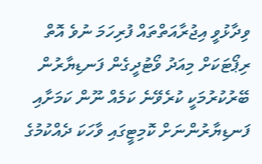ވިދާޅުވީ އިޖުރާއަތްތައް ފުރިހަމަ ނުވެ އޮތް ރިޕޯޓަކަށް މިއަދު ވޯޓުދީގެން ފަނޑިޔާރުން ބޭރުކުރުމަކީ ކުރެވޭނެ ކަމެއް ނޫން ކަމަށާއި ފަނޑިޔާރުންނަށް ކޮމިޓީގައި ވާހަކަ ދެއްކުމުގެ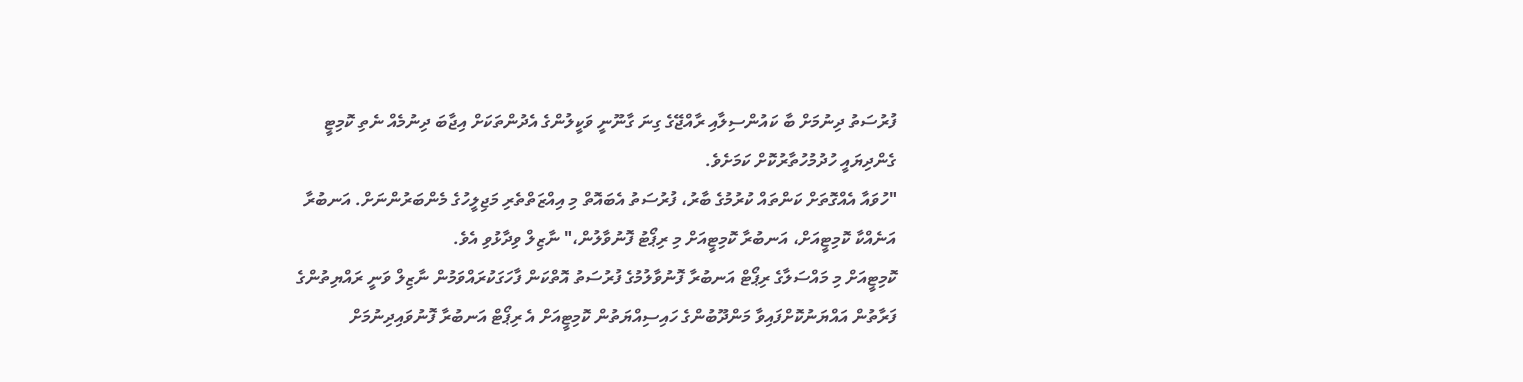ފުރުސަތު ދިނުމަށް ބާ ކައުންސިލާއި ރާއްޖޭގެ ގިނަ ގާނޫނީ ވަކީލުންގެ އެދުންތަކަށް އިޖާބަ ދިނުމެއް ނެތި ކޮމިޓީ ގެންދިޔައީ ހުދުމުހުތާރުކޮށް ކަމަށެވެ.
"ހުވައާ އެއްގޮތަށް ކަންތައް ކުރުމުގެ ބާރު، ފުރުސަތު އެބައޮތް މި އިއްޒަތްތެރި މަޖިލީހުގެ މެންބަރުންނަށް. އަނބުރާ އަނެއްކާ ކޮމިޓީއަށް، އަނބުރާ ކޮމިޓީއަށް މި ރިޕޯޓު ފޮނުވާލުން،" ނާޒިލް ވިދާޅުވި އެވެ.
ކޮމިޓީއަށް މި މައްސަލާގެ ރިޕޯޓް އަނބުރާ ފޮނުވާލުމުގެ ފުރުސަތު އޮތްކަން ފާހަގަކުރައްވަމުން ނާޒިލް ވަނީ ރައްޔިތުންގެ ފަރާތުން އައްޔަނުކޮށްފައިވާ މަންދޫބުންގެ ހައިސިއްޔަތުން ކޮމިޓީއަށް އެ ރިޕޯޓް އަނބުރާ ފޮނުވައިދިނުމަށް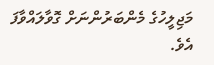މަޖިލީހުގެ މެންބަރުންނަށް ގޮވާލައްވާފަ އެވެ.